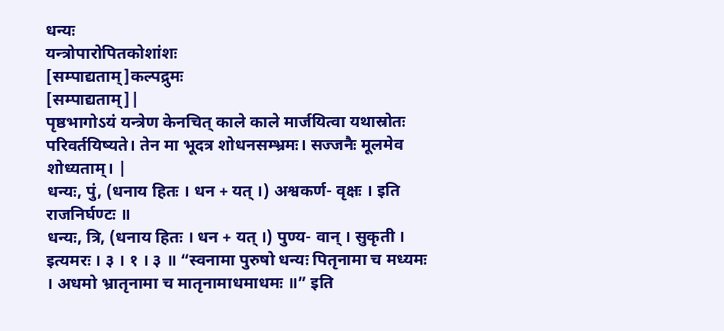धन्यः
यन्त्रोपारोपितकोशांशः
[सम्पाद्यताम्]कल्पद्रुमः
[सम्पाद्यताम्]|
पृष्ठभागोऽयं यन्त्रेण केनचित् काले काले मार्जयित्वा यथास्रोतः परिवर्तयिष्यते। तेन मा भूदत्र शोधनसम्भ्रमः। सज्जनैः मूलमेव शोध्यताम्। |
धन्यः, पुं, (धनाय हितः । धन + यत् ।) अश्वकर्ण- वृक्षः । इति राजनिर्घण्टः ॥
धन्यः, त्रि, (धनाय हितः । धन + यत् ।) पुण्य- वान् । सुकृती । इत्यमरः । ३ । १ । ३ ॥ “स्वनामा पुरुषो धन्यः पितृनामा च मध्यमः । अधमो भ्रातृनामा च मातृनामाधमाधमः ॥” इति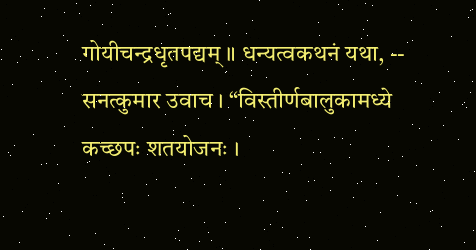गोयीचन्द्रधृतपद्यम् ॥ धन्यत्वकथनं यथा, -- सनत्कुमार उवाच । “विस्तीर्णबालुकामध्ये कच्छपः शतयोजनः ।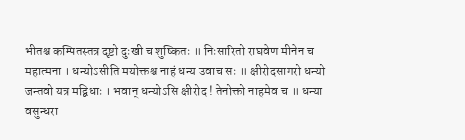भीतश्च कम्पितस्तत्र दृष्टो दुःखी च शुष्कितः ॥ निःसारितो राघवेण मीनेन च महात्मना । धन्योऽसीति मयोक्तश्च नाहं धन्य उवाच सः ॥ क्षीरोदसागरो धन्यो जन्तवो यत्र मद्बिधाः । भवान् धन्योऽसि क्षीरोद ! तेनोक्तो नाहमेव च ॥ धन्या वसुन्धरा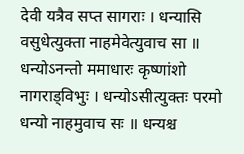देवी यत्रैव सप्त सागराः । धन्यासि वसुधेत्युक्ता नाहमेवेत्युवाच सा ॥ धन्योऽनन्तो ममाधारः कृष्णांशो नागराड्विभुः । धन्योऽसीत्युक्तः परमो धन्यो नाहमुवाच सः ॥ धन्यश्च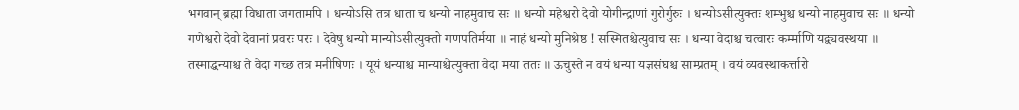भगवान् ब्रह्मा विधाता जगतामपि । धन्योऽसि तत्र धाता च धन्यो नाहमुवाच सः ॥ धन्यो महेश्वरो देवो योगीन्द्राणां गुरोर्गुरुः । धन्योऽसीत्युक्तः शम्भुश्च धन्यो नाहमुवाच सः ॥ धन्यो गणेश्वरो देवो देवानां प्रवरः परः । देवेषु धन्यो मान्योऽसीत्युक्तो गणपतिर्मया ॥ नाहं धन्यो मुनिश्रेष्ठ ! सस्मितश्चेत्युवाच सः । धन्या वेदाश्च चत्वारः कर्म्माणि यद्व्यवस्थया ॥ तस्माद्धन्याश्च ते वेदा गच्छ तत्र मनीषिणः । यूयं धन्याश्च मान्याश्चेत्युक्ता वेदा मया ततः ॥ ऊचुस्ते न वयं धन्या यज्ञसंघश्च साम्प्रतम् । वयं व्यवस्थाकर्त्तारो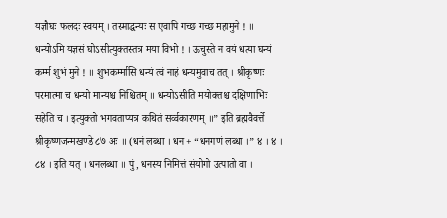यज्ञौघः फलदः स्वयम् । तस्माद्धन्यः स एवापि गच्छ गच्छ महामुने ! ॥ धन्योऽमि यज्ञसं घोऽसीत्युक्तस्तत्र मया विभो ! । ऊचुस्ते न वयं धत्या घन्यं कर्म्म शुभं मुने ! ॥ शुभकर्म्मासि धन्यं त्वं नाहं धन्यमुवाच तत् । श्रीकृष्णः परमात्मा च धन्यो मान्यश्च निश्चितम् ॥ धन्योऽसीति मयोक्तश्च दक्षिणाभिः सहेति च । इत्युक्तो भगवताप्यत्र कथितं सर्व्वकारणम् ॥” इति ब्रह्मवैवर्त्ते श्रीकृष्णजन्मखण्डे ८७ अः ॥ (धनं लब्धा । धन + “धनगणं लब्धा ।” ४ । ४ । ८४ । इति यत् । धनलब्धा ॥ पुं, धनस्य निमित्तं संयोगो उत्पातो वा ।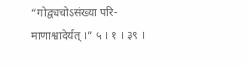“गोद्व्यचोऽसंख्या परि- माणाश्वादेर्यत् ।” ५ । १ । ३९ ।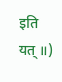इति यत् ॥)